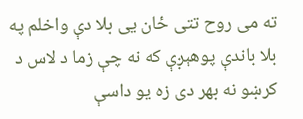ته می روح تتی ځان یی بلا دې واخلم په بلا باندې پوهېږې که نه چې زما د لاس د کرښو نه بهر دی زه یو داسې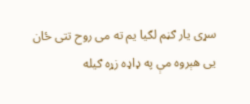سړی یار ګڼم لګیا یم ته می روح تتی ځان یی هېروه مې په ډاډه زړه ګیله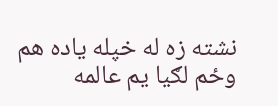نشته زه له خپله یاده هم وځم لګیا یم عالمه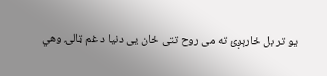یو تر بل ځارېږئ ته می روح تتی ځان یی دنیا د غم ټالۍ وهي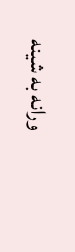ورانه به شینه